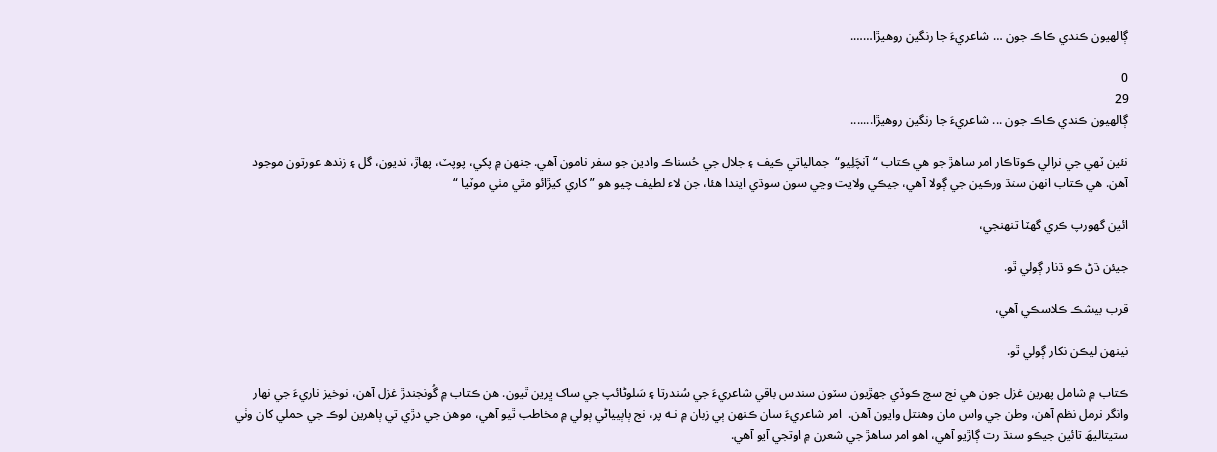ڳالھيون ڪندي ڪاڪ جون … شاعريءَ جا رنگين روھيڙا…….

0
29
ڳالھيون ڪندي ڪاڪ جون ... شاعريءَ جا رنگين روھيڙا.......

نئين ٽھي جي نرالي ڪوتاڪار امر ساھڙ جو ھي ڪتاب “آنچَلِيو“  جمالياتي ڪيف ۽ جلال جي حُسناڪ وادين جو سفر نامون آھي. جنھن ۾ پکي، پوپٽ، پھاڙ، نديون، گل ۽ زندھ عورتون موجود آھن. ھي ڪتاب انھن سنڌ ورڪين جي ڳولا آھي، جيڪي ولايت وڃي سون سوڌي ايندا ھئا، جن لاء لطيف چيو ھو ” کاري کيڙائو مٿي مٺي موٽيا “

ائين گھورپ ڪري گھٽا تنھنجي،

جيئن ڌڻ ڪو ڌنار ڳولي ٿو.

قرب بيشڪ ڪلاسڪي آھي،

نينھن ليڪن نکار ڳولي ٿو.

ڪتاب ۾ شامل پھرين غزل جون ھي نج سچ ڪوڏي جھڙيون سٽون سندس باقي شاعريءَ جي سُندرتا ۽ سَلوڻائپ جي ساک ڀرين ٿيون. ھن ڪتاب ۾ گُونجندڙ غزل آھن، نوخيز ناريءَ جي نھار وانگر نرمل نظم آھن، وطن جي واس مان وھنتل وايون آھن.  امر شاعريءَ سان ڪنھن ٻي زبان ۾ نـه پر، نج ٻاٻيياڻي ٻولي ۾ مخاطب ٿيو آھي، موھن جي دڙي تي ٻاھرين لوڪ جي حملي کان وٺي ستيتاليھَ تائين جيڪو سنڌ رت ڳاڙيو آھي، اھو امر ساھڙ جي شعرن ۾ اوتجي آيو آھي.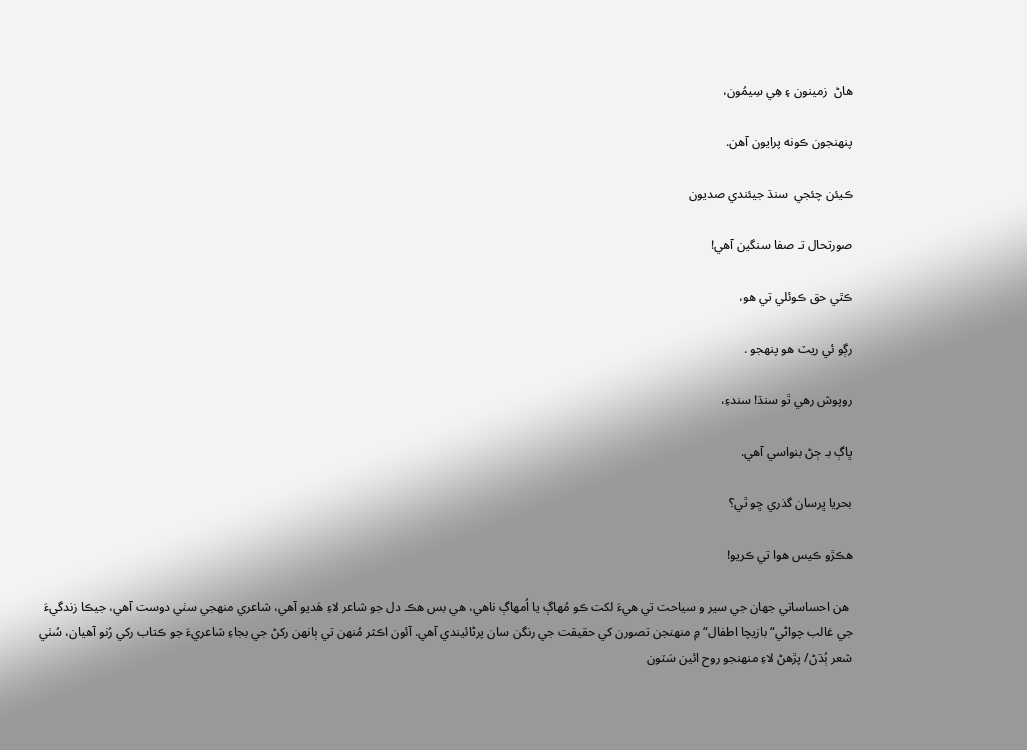ھاڻ  زمينون ۽ ھِي سِيمُون،

پنهنجون ڪونه پرايون آھن.

ڪيئن چئجي  سنڌ جيئندي صديون

صورتحال تـ صفا سنگين آھي!

ڪٿي حق ڪوئلي تي ھو،

رڳو ئي ريٽ ھو پنھجو .

روپوش رھي ٿو سنڌ! سندءِ،

ڀاڳ بـ ڄڻ بنواسي آھي.

بحريا ڀرسان گذري ڇو ٿي؟

ھڪڙو ڪيس ھوا تي ڪريو!

 ھن احساساتي جھان جي سير و سياحت تي ھيءَ لکت ڪو مُھاڳ يا اُمھاڳ ناھي، ھي بس ھڪ دل جو شاعر لاءِ ھَديو آھي، شاعري منھجي سٺي دوست آھي، جيڪا زندگيءَ جي غالب چواڻي“ بازيچا اطفال“ ۾ منھنجن تصورن کي حقيقت جي رنگن سان پرڻائيندي آھي. آئون اڪثر مُنھن تي ٻانھن رکڻ جي بجاءِ شاعريءَ جو ڪتاب رکي رُنو آھيان، سُٺي شعر ٻُڌڻ/ پڙھڻ لاءِ منھنجو روح ائين سَٽون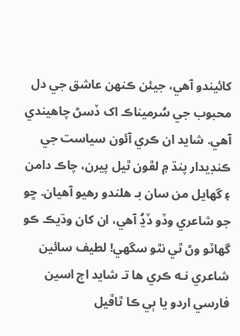کائيندو آھي، جيئن ڪنھن عاشق جي دل محبوب جي سُرميناڪ اک ڏسڻ چاھيندي آھي. شايد ان ڪري آئون سياست جي ڪنڊيدار پنڌ ۾ لڦون ٿيل پيرن، چاڪ دامن ۽ گھايل من سان بـ ھلندو رھيو آھيان. ڇو جو شاعري وڏو ڏڍُ آھي، ان کان وڌيڪ ڪو گھاٽو وڻ ٿي نٿو سگھي! لطيف سائين شاعري نـه ڪري ھا تـ شايد اڄ اسين فارسي اردو يا ٻي ڪا ٿاڦيل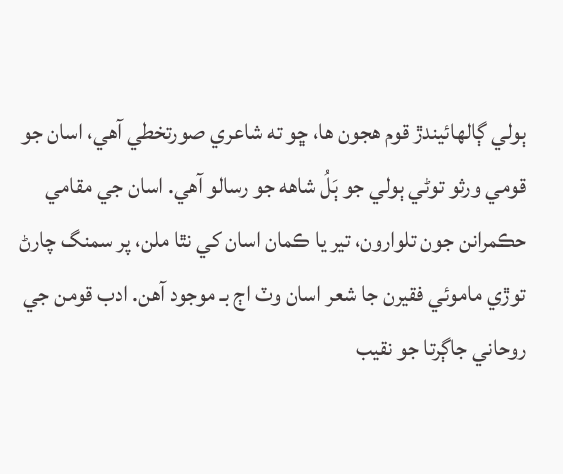ٻولي ڳالھائيندڙ قوم ھجون ھا، ڇو ته شاعري صورتخطي آھي، اسان جو قومي ورثو توڻي ٻولي جو ٻَلُ شاهه جو رسالو آھي. اسان جي مقامي حڪمرانن جون تلوارون، تير يا ڪمان اسان کي نٿا ملن، پر سمنگ چارڻ توڙي ماموئي فقيرن جا شعر اسان وٽ اڄ بـ موجود آھن. ادب قومن جي روحاني جاڳرتا جو نقيب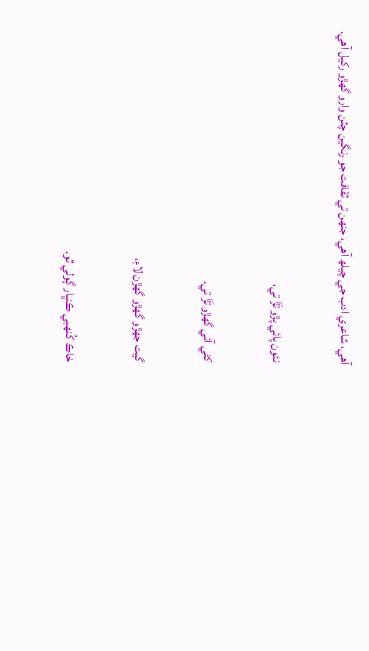آھي، شاعري ادب جي چيلھ آھي، جنھن تي ثقافت جو رنگين چٽن وارو گھڙو رکيل آھي.

 نئون پائي پڙو تَڙَ تي،

 کڻي آئي گھڙو تَڙَ تي.

 گيت جھڙو گھڙو گھڙن لاءِ،

 خاڪ کُنهبي ڪنڀار ڳولي ٿو.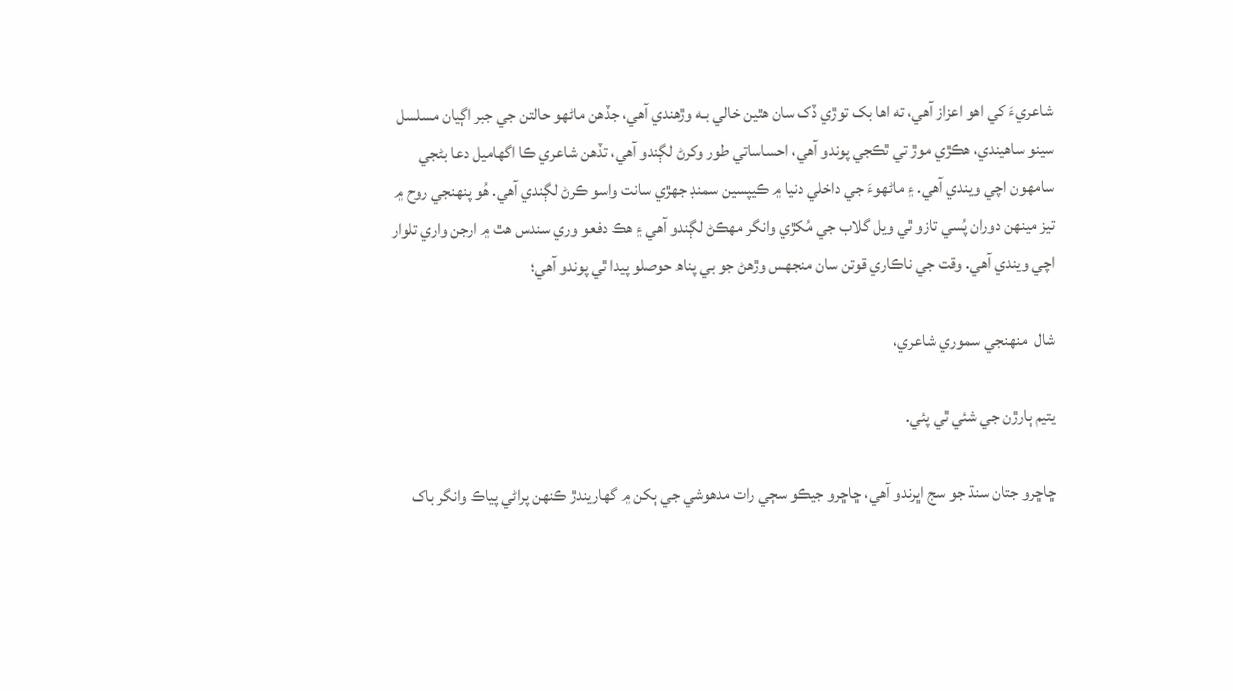شاعريءَ کي اھو اعزاز آھي، ته اھا بک توڙي ڏک سان ھٿين خالي بـه وڙھندي آھي، جڏھن ماڻھو حالتن جي جبر اڳيان مسلسل سينو ساھيندي، ھڪڙي موڙ تي ٿڪجي پوندو آھي، احساساتي طور وکرڻ لڳندو آھي، تڏھن شاعري ڪا اگھاميل دعا بڻجي سامھون اچي ويندي آھي. ۽ ماڻھوءَ جي داخلي دنيا ۾ ڪيپسين سمنڊ جھڙي سانت واسو ڪرڻ لڳندي آھي. ھُو پنھنجي روح ۾ تيز مينھن دوران پُسي تازو ٿي ويل گلاب جي مُکڙي وانگر مھڪڻ لڳندو آھي ۽ ھڪ دفعو وري سندس ھٿ ۾ ارجن واري تلوار اچي ويندي آھي. وقت جي ناڪاري قوتن سان منجھس وڙھڻ جو بي پناھ حوصلو پيدا ٿي پوندو آھي؛

شال  منھنجي سموري شاعري،

يتيم ٻارڙن جي شئي ٿي پئي.

ڇاڇرو جتان سنڌ جو سج اڀرندو آھي، ڇاڇرو جيڪو سڄي رات مدھوشي جي ٻکن ۾ گھاريندڙ ڪنھن پراڻي پياڪ وانگر باک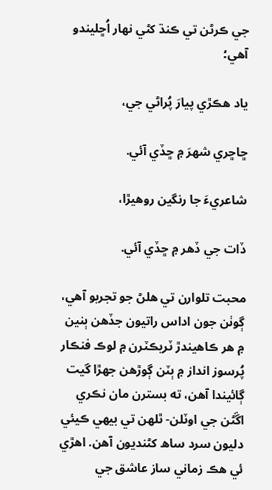جي ڪرڻن تي ڪنڌ کڻي نھار اُڇليندو آھي؛

ياد ھڪڙي پيارَ پُراڻي جي،

ڇاڇري شھرَ ۾ ڇڏي آئي.

شاعريءَ جا رنگين روھيڙا،

ڏات جي ڏھر ۾ ڇڏي آئي.

محبت تلوارن تي ھلڻ جو تجربو آھي، ڳوٺن جون اداس راتيون جڏھن ٻنين ۾ ھر ڪاھيندڙ ٽريڪٽرن ۾ لوڪ فنڪار پُرسوز انداز ۾ ٻٽن ڳوڙھن جھڙا گيت ڳائيندا آھن، ته بسترن مان نڪري اڱڻن جي اوٽلن- ٿلھن تي بيھي ڪيئي دليون سرد ساھ کڻنديون آھن. اھڙي ئي ھڪ زماني ساز عاشق جي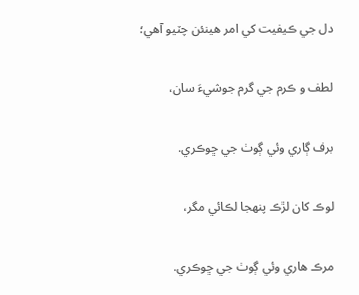دل جي ڪيفيت کي امر ھينئن چٽيو آھي؛

لطف و ڪرم جي گرم جوشيءَ سان،

برف ڳاري وئي ڳوٺ جي ڇوڪري.

لوڪ کان لڙڪ پنھجا لڪائي مگر،

مرڪ ھاري وئي ڳوٺ جي ڇوڪري.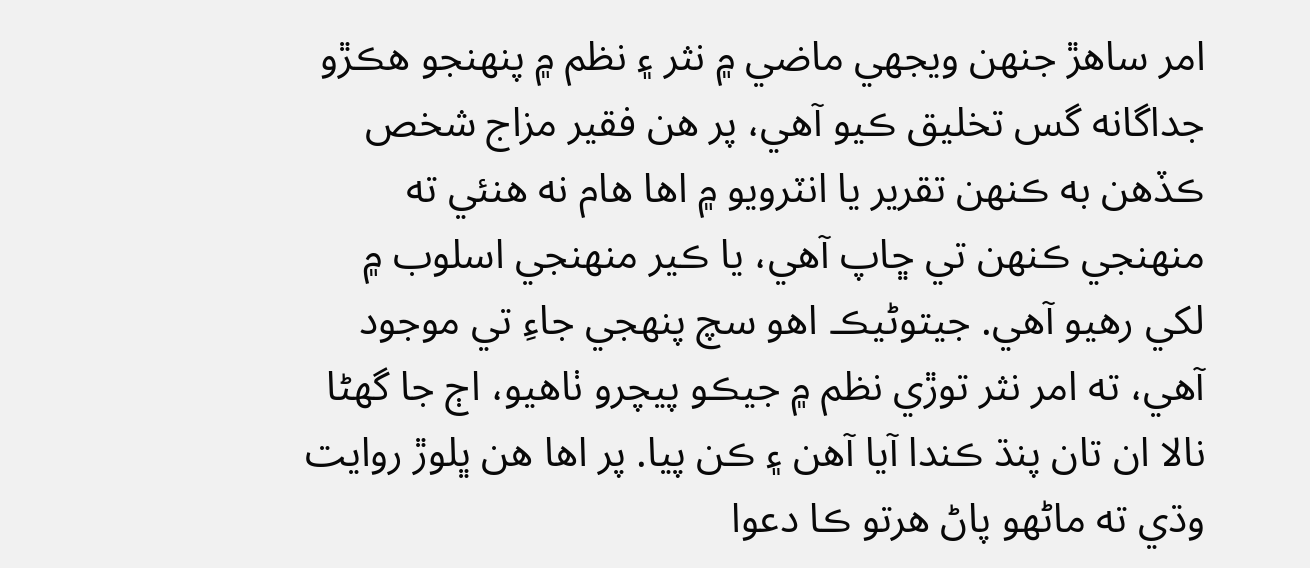امر ساھڙ جنھن ويجھي ماضي ۾ نثر ۽ نظم ۾ پنھنجو ھڪڙو جداگانه گس تخليق ڪيو آھي، پر ھن فقير مزاج شخص ڪڏھن به ڪنھن تقرير يا انٽرويو ۾ اھا ھام نه ھنئي ته منھنجي ڪنھن تي ڇاپ آھي، يا ڪير منھنجي اسلوب ۾ لکي رھيو آھي. جيتوڻيڪ اھو سچ پنھجي جاءِ تي موجود آھي، ته امر نثر توڙي نظم ۾ جيڪو پيچرو ٺاھيو، اڄ جا گھڻا نالا ان تان پنڌ ڪندا آيا آھن ۽ ڪن پيا. پر اھا ھن ڀلوڙ روايت وڌي ته ماڻھو پاڻ ھرتو ڪا دعوا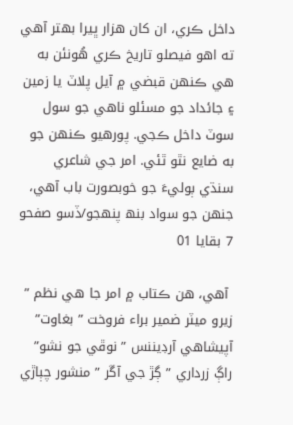داخل ڪري، ان کان ھزار ڀيرا بھتر آھي ته اھو فيصلو تاريخ ڪري ھُونئن به ھي ڪنھن قبضي ۾ آيل پلاٽ يا زمين ۽ جائداد جو مسئلو ناھي جو سول سوٽ داخل ڪجي. پورھيو ڪنهن جو به ضايع نٿو ٿئي. امر جي شاعري سنڌي ٻوليءَ جو خوبصورت باب آھي، جنھن جو سواد بنھ پنھجو/ڏسو صفحو 7 بقايا 01

 آھي، ھن ڪتاب ۾ امر جا ھي نظم ” زيرو ميٽر ضمير براء فروخت ” بغاوت” آپيشاھي آرڊيننس ” نوڦي جو نشو” راڳ زرداري ” ڳڙ جي آڱر ” منشور چٻاڙي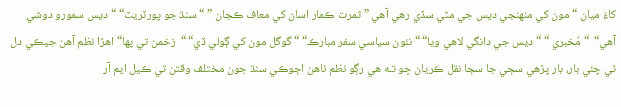کاءُ ميان “مون کي منهنجي ديس جي مٽي سڏي رھي آھي ” ثمرت ڪمار اسان کي معاف ڪجان ” “سنڌ جو پورٽريٽ“ “ديس سمورو دوشي آھي“  “مُخبري “ “ديس جي دانگي لاھي ويا“ “ نئون سياسي سفر مبارڪ“ “ گوگل مون کي ڳولي ڏي“ “  زخمن تي پھا“ اھڙا نظم آھن جيڪي دل ٿي چئي بار، بار پڙھي سڄي جا سڄا نقل ڪريان ڇو تـه ھي رڳو نظم ناھن اڄوڪي سنڌ جون مختلف وقتن تي ڪيل ايم آر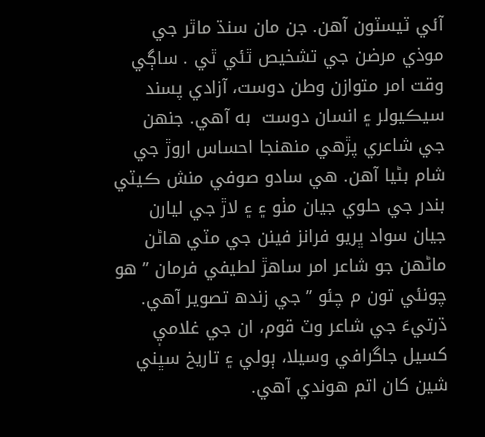آئي ٽيسٽون آھن. جن مان سنڌ ماٿر جي موذي مرضن جي تشخيص ٿئي ٿي . ساڳي وقت امر متوازن وطن دوست، آزادي پسند سيڪيولر ۽ انسان دوست  به آھي. جنھن جي شاعري پڙھي منھنجا احساس اروڙ جي شام بڻيا آھن. ھي سادو صوفي منش ڪيٽي بندر جي حلوي جيان مٺو ۽ ۽ لاڙ جي ليارن جيان سواد ڀريو فرانز فينن جي مٽي ھاڻن ماڻھن جو شاعر امر ساھڙ لطيفي فرمان ” ھو چونئي تون م چئو ” جي زندھ تصوير آھي. ڌرتيءَ جي شاعر وٽ قوم، ان جي غلاميٖ کسيل جاگرافي وسيلا، ٻولي ۽ تاريخ سڀني شين کان اتم ھوندي آھي.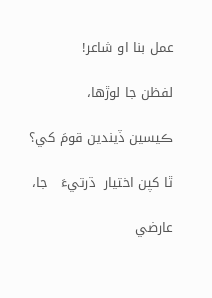عمل بنا او شاعر!

لفظن جا لوڙھا،

ڪيسين ڏيندين قومَ کي؟

ٿا کپن اختيار  ڌرتيءَ   جا،

عارضي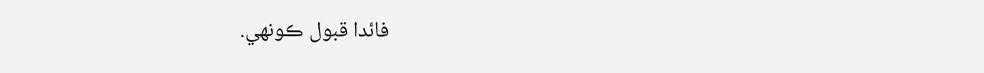فائدا قبول ڪونھي.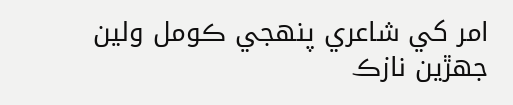امر کي شاعري پنھجي ڪومل ولين جھڙين نازڪ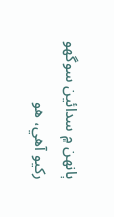ٻانھن ۾ سدائين سوگھو رکيو آھي، ھو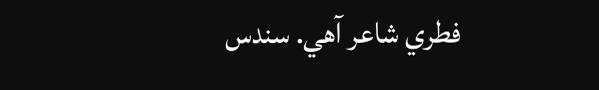فطري شاعر آھي. سندس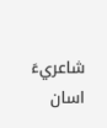شاعريءَ اسان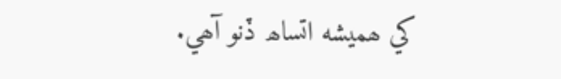کي ھميشه اتساھ ڏنو آھي.